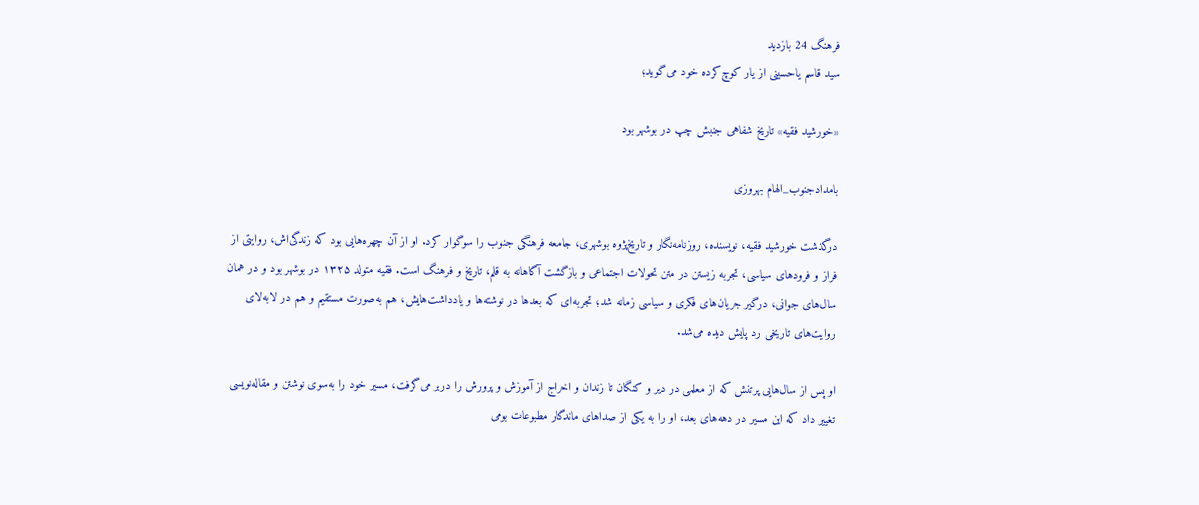فرهنگ 24 بازدید
سید قاسم یاحسینی از یار کوچ‌کرده خود می‌گوید؛

«خورشید فقیه» تاریخ شفاهی جنبش چپ در بوشهر بود

بامدادجنوب_الهام بهروزی

درگذشت خورشید فقیه، نویسنده، روزنامه‌نگار و تاریخ‌پژوه بوشهری، جامعه فرهنگی جنوب را سوگوار کرد. او از آن چهره‌هایی بود که زندگی‌اش، روایتی از فراز و فرودهای سیاسی، تجربه زیستن در متن تحولات اجتماعی و بازگشت آگاهانه به قلم، تاریخ و فرهنگ است. فقیه متولد ۱۳۲۵ در بوشهر بود و در همان سال‌های جوانی، درگیر جریان‌های فکری و سیاسی زمانه شد؛ تجربه‌ای که بعدها در نوشته‌ها و یادداشت‌هایش، هم به‌صورت مستقیم و هم در لابه‌لای روایت‌های تاریخی رد پایش دیده می‌شد.

او پس از سال‌هایی پرتنش که از معلمی در دیر و کنگان تا زندان و اخراج از آموزش و پرورش را دربر می‌گرفت، مسیر خود را به‌سوی نوشتن و مقاله‌نویسی تغییر داد که این مسیر در دهه‌های بعد، او را به یکی از صداهای ماندگار مطبوعات بومی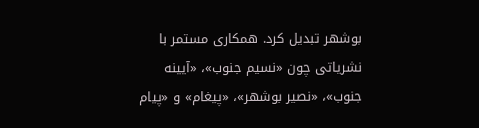بوشهر تبدیل کرد. همکاری مستمر با نشریاتی چون «نسیم جنوب»، «آیینه جنوب»، «نصیر بوشهر»، «پیغام» و «پیام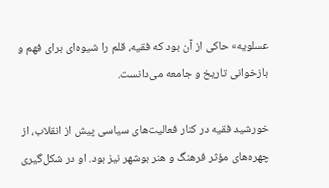عسلویه» حاکی از آن بود که فقیه، قلم را شیوه‌ای برای فهم و بازخوانی تاریخ و جامعه می‌دانست.

خورشید فقیه در کنار فعالیت‌های سیاسی پیش از انقلاب، از چهره‌های مؤثر فرهنگ و هنر بوشهر نیز بود. او در شکل‌گیری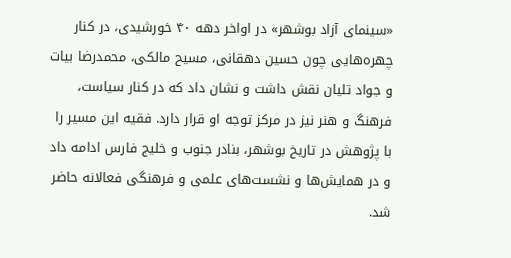«سینمای آزاد بوشهر» در اواخر دهه ۴۰ خورشیدی، در کنار چهره‌هایی چون حسین دهقانی، مسیح مالکی، محمدرضا بیات و جواد تلیان نقش داشت و نشان داد که در کنار سیاست، فرهنگ و هنر نیز در مرکز توجه او قرار دارد. فقیه این مسیر را با پژوهش در تاریخ بوشهر، بنادر جنوب و خلیج فارس ادامه داد و در همایش‌ها و نشست‌های علمی و فرهنگی فعالانه حاضر شد.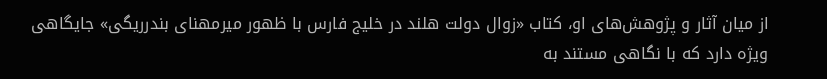از میان آثار و پژوهش‌های او، کتاب «زوال دولت هلند در خلیج فارس با ظهور میرمهنای بندرریگی» جایگاهی ویژه دارد که با نگاهی مستند به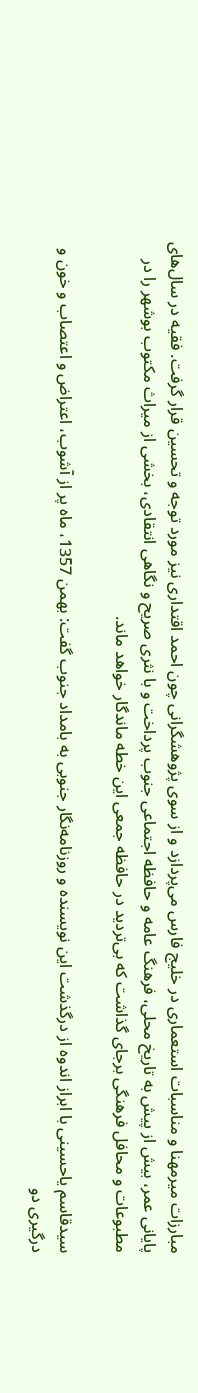مبارزات میرمهنا و مناسبات استعماری در خلیج فارس می‌پردازد و از سوی پژوهشگرانی چون احمد اقتداری نیز مورد توجه و تحسین قرار گرفت. فقیه در سال‌های پایانی عمر، بیش از پیش به تاریخ محلی، فرهنگ عامه و حافظه اجتماعی جنوب پرداخت و با نثری صریح و نگاهی انتقادی، بخشی از میراث مکتوب بوشهر را در مطبوعات و محافل فرهنگی برجای گذاشت که بی‌تردید در حافظه جمعی این خطه ماندگار خواهد ماند.

سیدقاسم یاحسینی با ابراز اندوه از درگذشت این نویسنده و روزنامه‌نگار جنوبی به بامداد جنوب گفت: بهمن 1357، ماه پر از آشوب، اعتراض و اعتصاب و خون و درگیری دو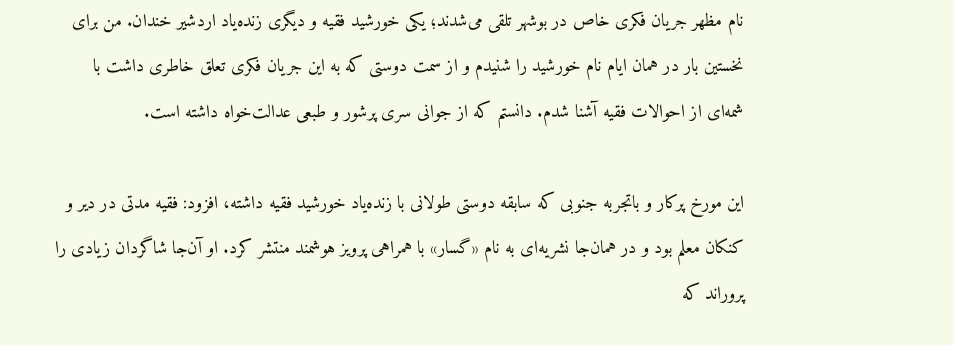نام مظهر جریان فکری خاص در بوشهر تلقی می‌شدند؛ یکی خورشید فقیه و دیگری زنده‌یاد اردشیر خندان. من برای نخستین بار در همان ایام نام خورشید را شنیدم و از سمت دوستی که به این جریان فکری تعلق خاطری داشت با شمه‌ای از احوالات فقیه آشنا شدم. دانستم که از جوانی سری پرشور و طبعی عدالت‌خواه داشته است.

این مورخ پرکار و باتجربه جنوبی که سابقه دوستی طولانی با زنده‌یاد خورشید فقیه داشته، افزود: فقیه مدتی در دیر و کنکان معلم بود و در همان‌جا نشریه‌ای به نام «گسار» با همراهی پرویز هوشمند منتشر کرد. او آن‌جا شاگردان زیادی را پروراند که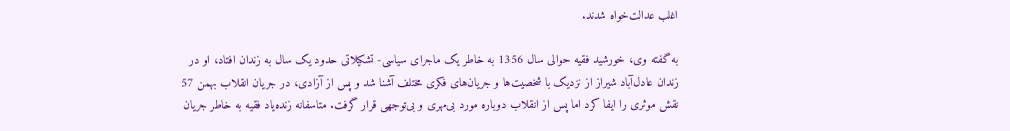اغلب عدالت‌خواه شدند.

به گفته وی، خورشید فقیه حوالی سال 1356 به خاطر یک ماجرای سیاسی- تشکیلاتی حدود یک سال به زندان افتاد، او در زندان عادل‌آباد شیراز از نزدیک با شخصیت‌ها و جریان‌های فکری مختلف آشنا شد و پس از آزادی، در جریان انقلاب بهمن 57 نقش موثری را ایفا کرد اما پس از انقلاب دوباره مورد بی‌مهری و بی‌توجهی قرار گرفت. متاسفانه زنده‌یاد فقیه به خاطر جریان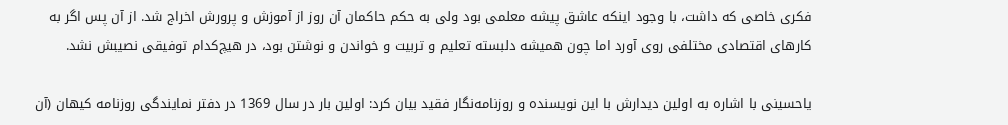فکری خاصی که داشت، با وجود اینکه عاشق پیشه معلمی بود ولی به حکم حاکمان آن روز از آموزش و پرورش اخراج شد. از آن پس اگر به کارهای اقتصادی مختلفی روی آورد اما چون همیشه دلبسته تعلیم و تربیت و خواندن و نوشتن بود، در هیچ‌کدام توفیقی نصیبش نشد.

یاحسینی با اشاره به اولین دیدارش با این نویسنده و روزنامه‌نگار فقید بیان کرد: اولین بار در سال 1369 در دفتر نمایندگی روزنامه کیهان (آن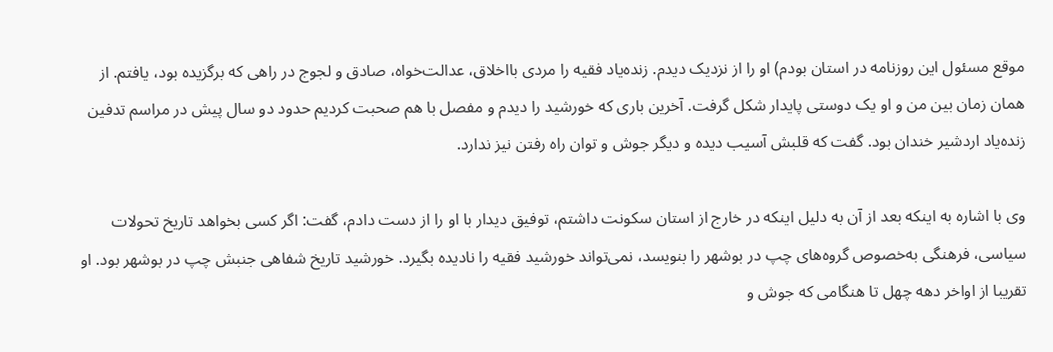موقع مسئول این روزنامه در استان بودم) او را از نزدیک دیدم. زنده‌یاد فقیه را مردی بااخلاق، عدالت‌خواه، صادق و لجوج در راهی که برگزیده بود، یافتم. از همان زمان بین من و او یک دوستی پایدار شکل گرفت. آخرین باری که خورشید را دیدم و مفصل با هم صحبت کردیم حدود دو سال پیش در مراسم تدفین زنده‌یاد اردشیر خندان بود. گفت که قلبش آسیب دیده و دیگر جوش و توان راه رفتن نیز ندارد.

وی با اشاره به اینکه بعد از آن به دلیل اینکه در خارج از استان سکونت داشتم، توفیق دیدار با او را از دست دادم، گفت: اگر کسی بخواهد تاریخ تحولات سیاسی، فرهنگی به‌خصوص گروه‌های چپ در بوشهر را بنویسد، نمی‌تواند خورشید فقیه را نادیده بگیرد. خورشید تاریخ شفاهی جنبش چپ در بوشهر بود. او تقریبا از اواخر دهه چهل تا هنگامی که جوش و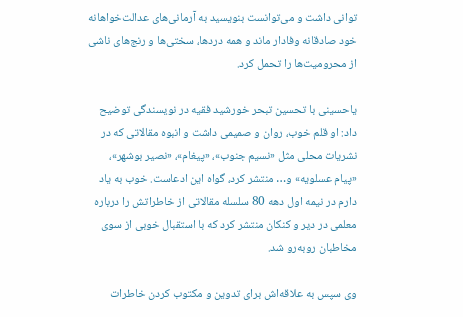توانی داشت و می‌توانست بنویسید به آرمانی‌های عدالت‌خواهانه خود صادقانه وفادار ماند و همه دردها، سختی‌ها و رنج‌های ناشی از محرومیت‌ها را تحمل کرد.

یاحسینی با تحسین تبحر خورشید فقیه در نویسندگی توضیح داد: او قلم خوب، روان و صمیمی داشت و انبوه مقالاتی که در نشریات محلی مثل «نسیم جنوب»، «پیغام»، «نصیر بوشهر»، «پیام عسلویه» و… منتشر کرد، گواه این ادعاست. خوب به یاد دارم در نیمه اول دهه 80 سلسله مقالاتی از خاطراتش را درباره معلمی در دیر و کنکان منتشر کرد که با استقبال خوبی از سوی مخاطبان روبه‌رو شد.

وی سپس به علاقه‌اش برای تدوین و مکتوب کردن خاطرات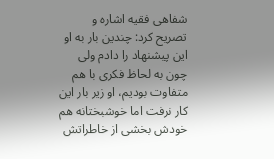شفاهی فقیه اشاره و تصریح کرد: چندین بار به او این پیشنهاد را دادم ولی چون به لحاظ فکری با هم متفاوت بودیم، او زیر بار این کار نرفت اما خوشبختانه هم خودش بخشی از خاطراتش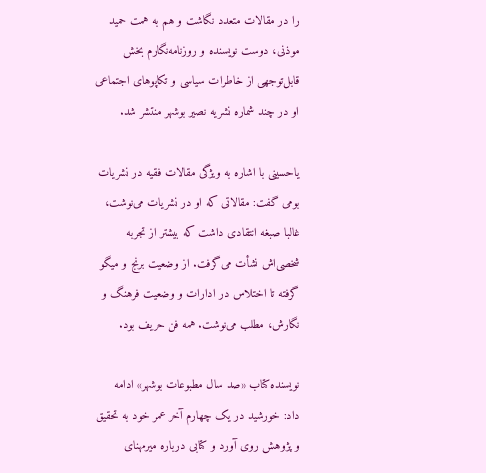را در مقالات متعدد نگاشت و هم به همت حمید موذنی، دوست نویسنده و روزنامه‌نگارم بخش قابل‌توجهی از خاطرات سیاسی و تکاپوهای اجتماعی او در چند شماره نشریه نصیر بوشهر منتشر شد.

یاحسینی با اشاره به ویژگی مقالات فقیه در نشریات بومی گفت: مقالاتی که او در نشریات می‌نوشت، غالبا صبغه انتقادی داشت که بیشتر از تجربه شخصی‌اش نشأت می‌گرفت. از وضعیت برنج و میگو گرفته تا اختلاس در ادارات و وضعیت فرهنگ و نگارش، مطلب می‌نوشت. همه فن حریف بود.

نویسنده کتاب «صد سال مطبوعات بوشهر» ادامه داد: خورشید در یک چهارم آخر عمر خود به تحقیق و پژوهش روی آورد و کتابی درباره میرمهنای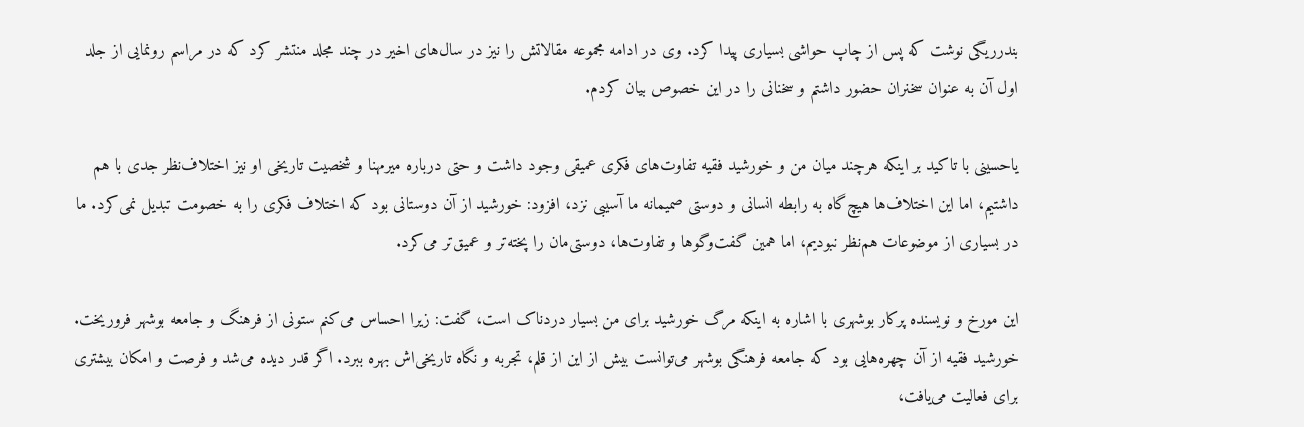بندرریگی نوشت که پس از چاپ حواشی بسیاری پیدا کرد. وی در ادامه مجموعه مقالاتش را نیز در سال‌های اخیر در چند مجلد منتشر کرد که در مراسم رونمایی از جلد اول آن به عنوان سخنران حضور داشتم و سخنانی را در این خصوص بیان کردم.

یاحسینی با تاکید بر اینکه هرچند میان من و خورشید فقیه تفاوت‌های فکری عمیقی وجود داشت و حتی درباره میرمهنا و شخصیت تاریخی او نیز اختلاف‌نظر جدی با هم داشتیم، اما این اختلاف‌ها هیچ‌گاه به رابطه انسانی و دوستی صمیمانه ما آسیبی نزد، افزود: خورشید از آن دوستانی بود که اختلاف فکری را به خصومت تبدیل نمی‌کرد. ما در بسیاری از موضوعات هم‌نظر نبودیم، اما همین گفت‌وگوها و تفاوت‌ها، دوستی‌مان را پخته‌تر و عمیق‌تر می‌کرد.

این مورخ و نویسنده پرکار بوشهری با اشاره به اینکه مرگ خورشید برای من بسیار دردناک است، گفت: زیرا احساس می‌کنم ستونی از فرهنگ و جامعه بوشهر فروریخت. خورشید فقیه از آن چهره‌هایی بود که جامعه فرهنگی بوشهر می‌توانست بیش از این از قلم، تجربه و نگاه تاریخی‌اش بهره ببرد. اگر قدر دیده می‌شد و فرصت و امکان بیشتری برای فعالیت می‌یافت،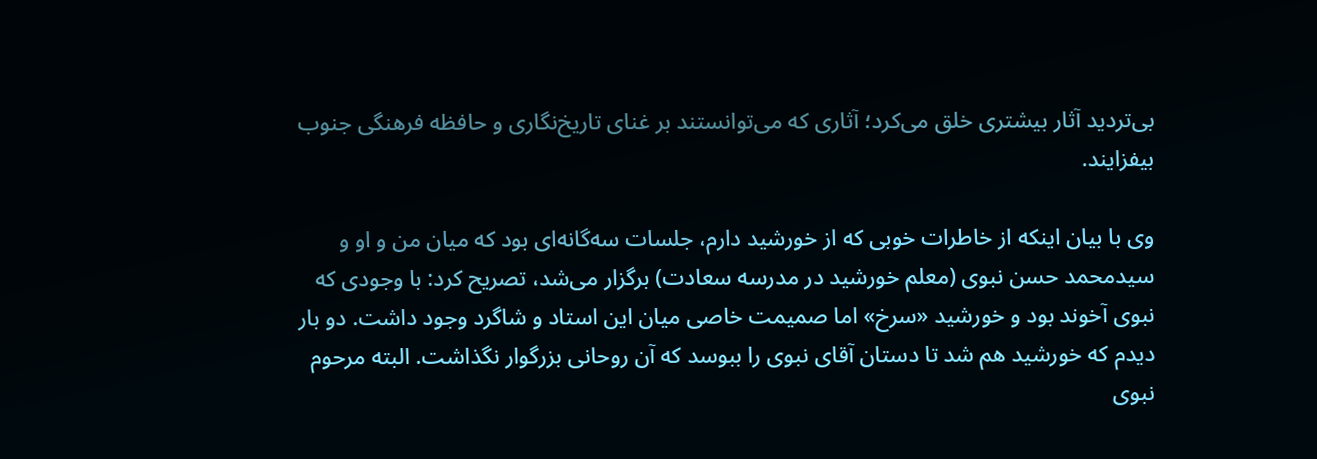بی‌تردید آثار بیشتری خلق می‌کرد؛ آثاری که می‌توانستند بر غنای تاریخ‌نگاری و حافظه فرهنگی جنوب بیفزایند.

وی با بیان اینکه از خاطرات خوبی که از خورشید دارم، جلسات سه‌گانه‌ای بود که میان من و او و سیدمحمد حسن نبوی (معلم خورشید در مدرسه سعادت) برگزار می‌شد، تصریح کرد: با وجودی که نبوی آخوند بود و خورشید «سرخ» اما صمیمت خاصی میان این استاد و شاگرد وجود داشت. دو بار دیدم که خورشید هم شد تا دستان آقای نبوی را ببوسد که آن روحانی بزرگوار نگذاشت. البته مرحوم نبوی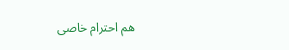هم احترام خاصی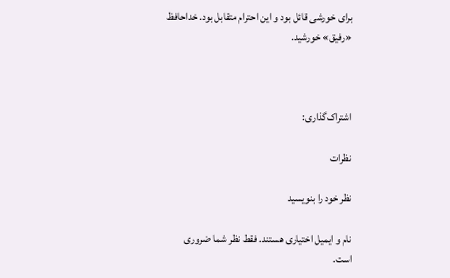برای خورشی قائل بود و این احترام متقابل بود. خداحافظ «رفیق» خورشید.



اشتراک‌گذاری:

نظرات

نظر خود را بنویسید

نام و ایمیل اختیاری هستند. فقط نظر شما ضروری است.